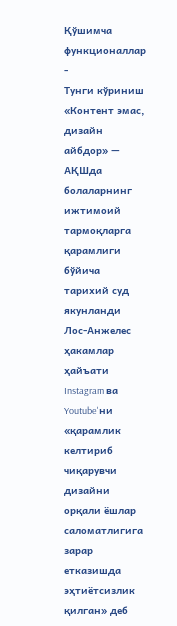Қўшимча функционаллар
-
Тунги кўриниш
«Контент эмас, дизайн айбдор» — АҚШда болаларнинг ижтимоий тармоқларга қарамлиги бўйича тарихий суд якунланди
Лос-Анжелес ҳакамлар ҳайъати Instagram ва Youtube'ни «қарамлик келтириб чиқарувчи дизайни орқали ёшлар саломатлигига зарар етказишда эҳтиётсизлик қилган» деб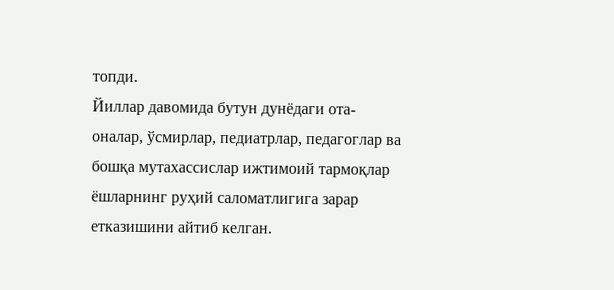топди.
Йиллар давомида бутун дунёдаги ота-оналар, ўсмирлар, педиатрлар, педагоглар ва бошқа мутахассислар ижтимоий тармоқлар ёшларнинг руҳий саломатлигига зарар етказишини айтиб келган.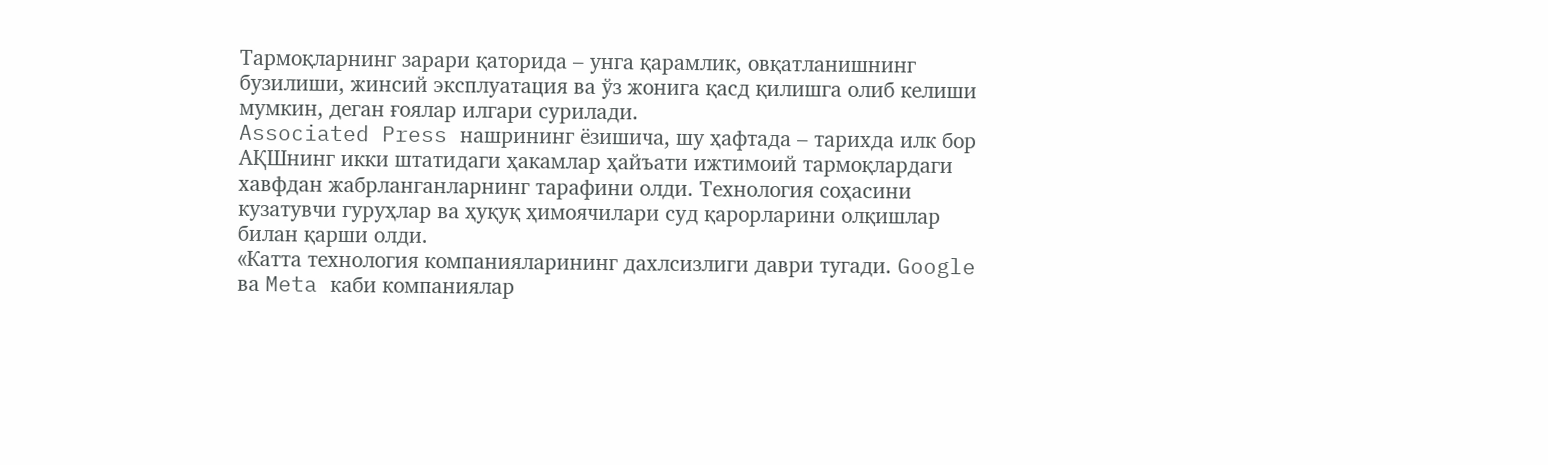Тармоқларнинг зарари қаторида – унга қарамлик, овқатланишнинг бузилиши, жинсий эксплуатация ва ўз жонига қасд қилишга олиб келиши мумкин, деган ғоялар илгари сурилади.
Associated Press нашрининг ёзишича, шу ҳафтада – тарихда илк бор АҚШнинг икки штатидаги ҳакамлар ҳайъати ижтимоий тармоқлардаги хавфдан жабрланганларнинг тарафини олди. Технология соҳасини кузатувчи гуруҳлар ва ҳуқуқ ҳимоячилари суд қарорларини олқишлар билан қарши олди.
«Катта технология компанияларининг дахлсизлиги даври тугади. Google ва Meta каби компаниялар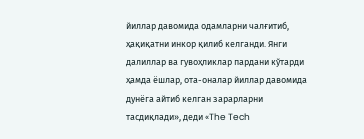йиллар давомида одамларни чалғитиб, ҳақиқатни инкор қилиб келганди. Янги далиллар ва гувоҳликлар пардани кўтарди ҳамда ёшлар, ота-оналар йиллар давомида дунёга айтиб келган зарарларни тасдиқлади», деди «The Tech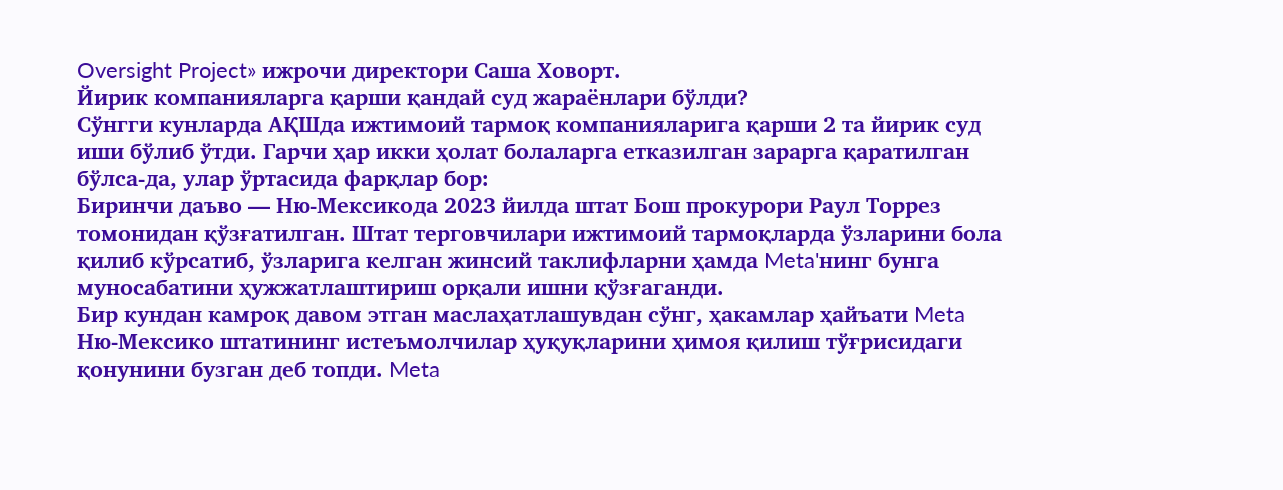Oversight Project» ижрочи директори Саша Ховорт.
Йирик компанияларга қарши қандай суд жараёнлари бўлди?
Сўнгги кунларда АҚШда ижтимоий тармоқ компанияларига қарши 2 та йирик суд иши бўлиб ўтди. Гарчи ҳар икки ҳолат болаларга етказилган зарарга қаратилган бўлса-да, улар ўртасида фарқлар бор:
Биринчи даъво — Ню-Мексикода 2023 йилда штат Бош прокурори Раул Торрез томонидан қўзғатилган. Штат терговчилари ижтимоий тармоқларда ўзларини бола қилиб кўрсатиб, ўзларига келган жинсий таклифларни ҳамда Meta'нинг бунга муносабатини ҳужжатлаштириш орқали ишни қўзғаганди.
Бир кундан камроқ давом этган маслаҳатлашувдан сўнг, ҳакамлар ҳайъати Meta Ню-Мексико штатининг истеъмолчилар ҳуқуқларини ҳимоя қилиш тўғрисидаги қонунини бузган деб топди. Meta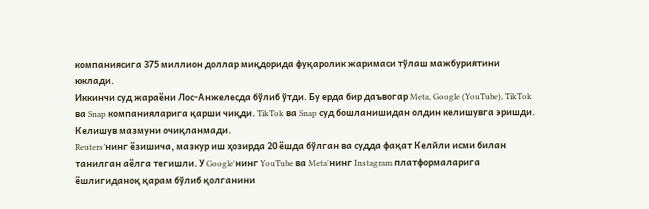компаниясига 375 миллион доллар миқдорида фуқаролик жаримаси тўлаш мажбуриятини юклади.
Иккинчи суд жараёни Лос-Анжелесда бўлиб ўтди. Бу ерда бир даъвогар Meta, Google (YouTube), TikTok ва Snap компанияларига қарши чиқди. TikTok ва Snap суд бошланишидан олдин келишувга эришди. Келишув мазмуни очиқланмади.
Reuters’нинг ёзишича, мазкур иш ҳозирда 20 ёшда бўлган ва судда фақат Келйли исми билан танилган аёлга тегишли. У Googleʼнинг YouTube ва Meta'нинг Instagram платформаларига ёшлигиданоқ қарам бўлиб қолганини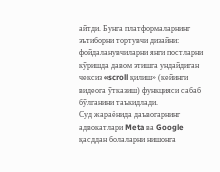айтди. Бунга платформаларнинг эътиборни тортувчи дизайни: фойдаланувчиларни янги постларни кўришда давом этишга ундайдиган чексиз «scroll қилиш» (кейинги видеога ўтказиш) функцияси сабаб бўлганини таъкидлади.
Суд жараёнида даъвогарнинг адвокатлари Meta ва Google қасддан болаларни нишонга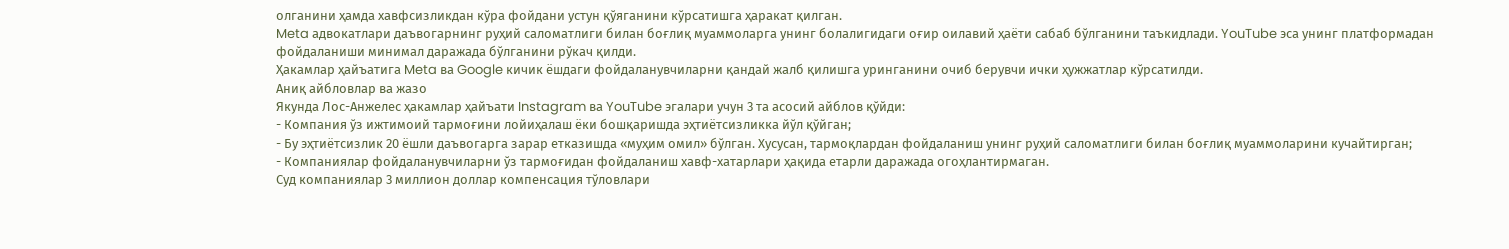олганини ҳамда хавфсизликдан кўра фойдани устун қўяганини кўрсатишга ҳаракат қилган.
Meta адвокатлари даъвогарнинг руҳий саломатлиги билан боғлиқ муаммоларга унинг болалигидаги оғир оилавий ҳаёти сабаб бўлганини таъкидлади. YouTube эса унинг платформадан фойдаланиши минимал даражада бўлганини рўкач қилди.
Ҳакамлар ҳайъатига Meta ва Google кичик ёшдаги фойдаланувчиларни қандай жалб қилишга уринганини очиб берувчи ички ҳужжатлар кўрсатилди.
Аниқ айбловлар ва жазо
Якунда Лос-Анжелес ҳакамлар ҳайъати Instagram ва YouТube эгалари учун 3 та асосий айблов қўйди:
- Компания ўз ижтимоий тармоғини лойиҳалаш ёки бошқаришда эҳтиётсизликка йўл қўйган;
- Бу эҳтиётсизлик 20 ёшли даъвогарга зарар етказишда «муҳим омил» бўлган. Хусусан, тармоқлардан фойдаланиш унинг руҳий саломатлиги билан боғлиқ муаммоларини кучайтирган;
- Компаниялар фойдаланувчиларни ўз тармоғидан фойдаланиш хавф-хатарлари ҳақида етарли даражада огоҳлантирмаган.
Суд компаниялар 3 миллион доллар компенсация тўловлари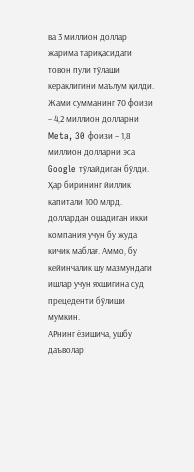ва 3 миллион доллар жарима тариқасидаги товон пули тўлаши кераклигини маълум қилди. Жами сумманинг 70 фоизи – 4,2 миллион долларни Meta, 30 фоизи – 1,8 миллион долларни эса Google тўлайдиган бўлди.
Ҳар бирининг йиллик капитали 100 млрд. доллардан ошадиган икки компания учун бу жуда кичик маблағ. Аммо, бу кейинчалик шу мазмундаги ишлар учун яхшигина суд прецеденти бўлиши мумкин.
APнинг ёзишича, ушбу даъволар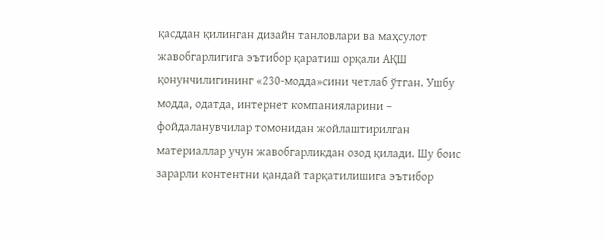қасддан қилинган дизайн танловлари ва маҳсулот жавобгарлигига эътибор қаратиш орқали АҚШ қонунчилигининг «230-модда»сини четлаб ўтган. Ушбу модда, одатда, интернет компанияларини – фойдаланувчилар томонидан жойлаштирилган материаллар учун жавобгарликдан озод қилади. Шу боис зарарли контентни қандай тарқатилишига эътибор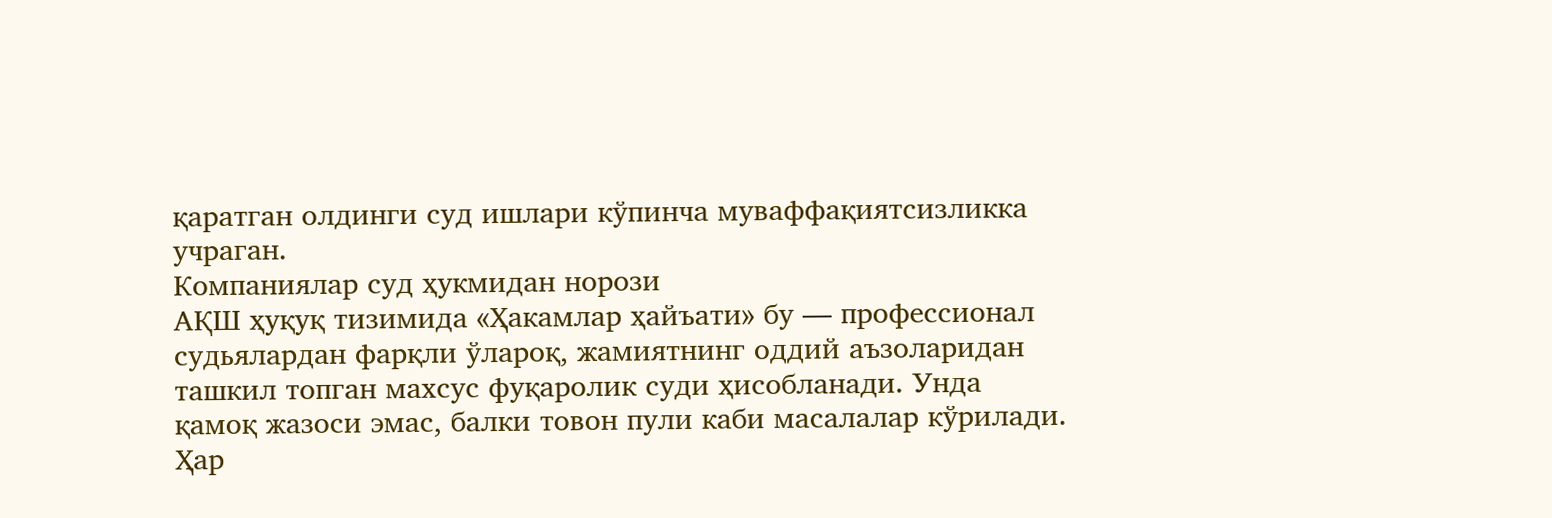қаратган олдинги суд ишлари кўпинча муваффақиятсизликка учраган.
Компаниялар суд ҳукмидан норози
АҚШ ҳуқуқ тизимида «Ҳакамлар ҳайъати» бу — профессионал судьялардан фарқли ўлароқ, жамиятнинг оддий аъзоларидан ташкил топган махсус фуқаролик суди ҳисобланади. Унда қамоқ жазоси эмас, балки товон пули каби масалалар кўрилади.
Ҳар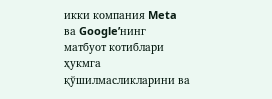икки компания Meta ва Googleʼнинг матбуот котиблари ҳукмга қўшилмасликларини ва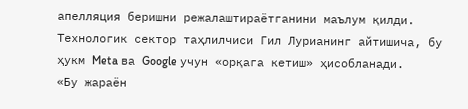апелляция беришни режалаштираётганини маълум қилди. Технологик сектор таҳлилчиси Гил Лурианинг айтишича, бу ҳукм Meta ва Google учун «орқага кетиш» ҳисобланади.
«Бу жараён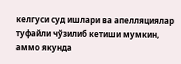келгуси суд ишлари ва апелляциялар туфайли чўзилиб кетиши мумкин, аммо якунда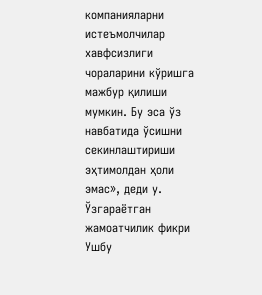компанияларни истеъмолчилар хавфсизлиги чораларини кўришга мажбур қилиши мумкин. Бу эса ўз навбатида ўсишни секинлаштириши эҳтимолдан ҳоли эмас», деди у.
Ўзгараётган жамоатчилик фикри
Ушбу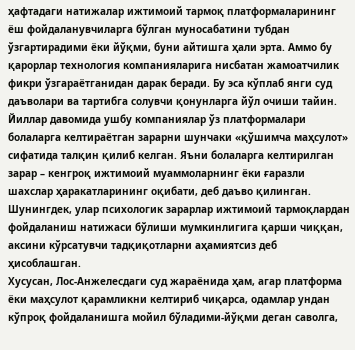ҳафтадаги натижалар ижтимоий тармоқ платформаларининг ёш фойдаланувчиларга бўлган муносабатини тубдан ўзгартирадими ёки йўқми, буни айтишга ҳали эрта. Аммо бу қарорлар технология компанияларига нисбатан жамоатчилик фикри ўзгараётганидан дарак беради. Бу эса кўплаб янги суд даъволари ва тартибга солувчи қонунларга йўл очиши тайин.
Йиллар давомида ушбу компаниялар ўз платформалари болаларга келтираётган зарарни шунчаки «қўшимча маҳсулот» сифатида талқин қилиб келган. Яъни болаларга келтирилган зарар – кенгроқ ижтимоий муаммоларнинг ёки ғаразли шахслар ҳаракатларининг оқибати, деб даъво қилинган. Шунингдек, улар психологик зарарлар ижтимоий тармоқлардан фойдаланиш натижаси бўлиши мумкинлигига қарши чиққан, аксини кўрсатувчи тадқиқотларни аҳамиятсиз деб ҳисоблашган.
Хусусан, Лос-Анжелесдаги суд жараёнида ҳам, агар платформа ёки маҳсулот қарамликни келтириб чиқарса, одамлар ундан кўпроқ фойдаланишга мойил бўладими-йўқми деган саволга,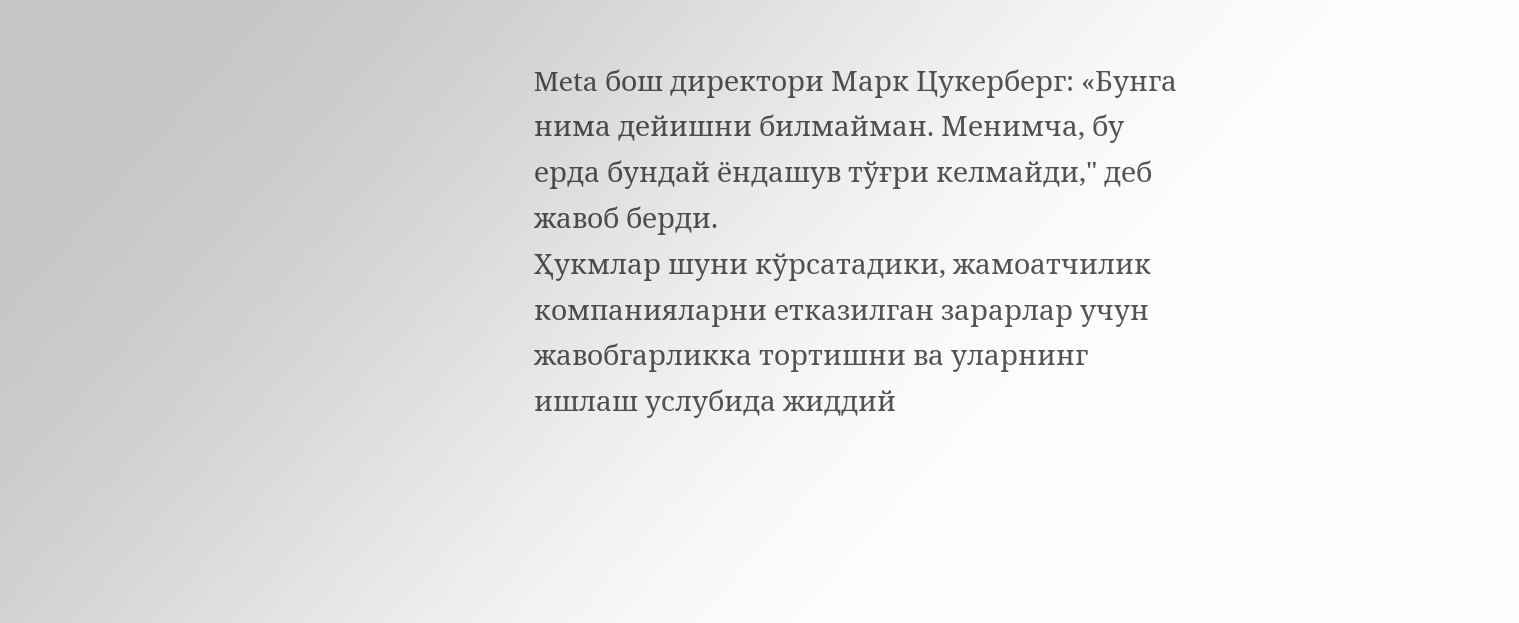Meta бош директори Марк Цукерберг: «Бунга нима дейишни билмайман. Менимча, бу ерда бундай ёндашув тўғри келмайди," деб жавоб берди.
Ҳукмлар шуни кўрсатадики, жамоатчилик компанияларни етказилган зарарлар учун жавобгарликка тортишни ва уларнинг ишлаш услубида жиддий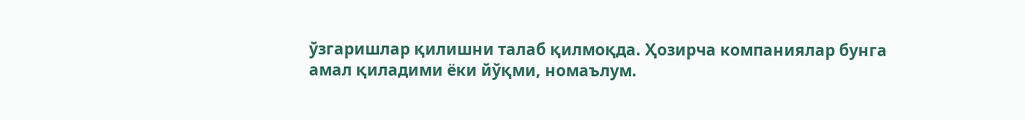ўзгаришлар қилишни талаб қилмоқда. Ҳозирча компаниялар бунга амал қиладими ёки йўқми, номаълум.